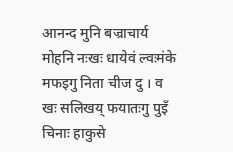आनन्द मुनि बज्राचार्य
मोहनि नःखः धायेवं ल्वःमंके मफइगु निता चीज दु । व खः सलिखय् फयातःगु पुइँ चिनाः हाकुसे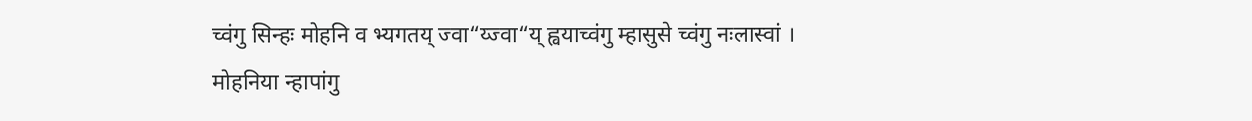च्वंगु सिन्हः मोहनि व भ्यगतय् ज्वा“य्ज्वा“य् ह्वयाच्वंगु म्हासुसे च्वंगु नःलास्वां ।
मोहनिया न्हापांगु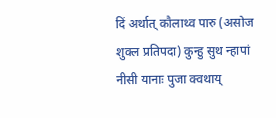दिं अर्थात् कौलाथ्व पारु (असोज शुक्ल प्रतिपदा) कुन्हु सुथ न्हापां नीसी यानाः पुजा क्वथाय्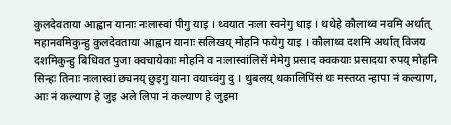कुलदेवताया आह्वान यानाः नःलास्वां पीगु याइ । थ्वयात नःला स्वनेगु धाइ । थथेहे कौलाथ्व नवमि अर्थात् महानवमिकुन्हु कुलदेवताया आह्वान यानाः सलिखय् मोहनि फयेगु याइ । कौलाथ्व दशमि अर्थात् विजय दशमिकुन्हु बिधिवत पुजा क्वचायेकाः मोहनि व नःलास्वांलिसें मेमेगु प्रसाद क्वकयाः प्रसादया रुपय् मोहनि सिन्हः तिनाः नःलास्वां छ्यनय् छुइगु याना वयाच्वंगु दु । थुबलय् थकालिपिंसं थः मस्तय्त न्हापा नं कल्याण, आः नं कल्याण हे जुइ अले लिपा नं कल्याण हे जुइमा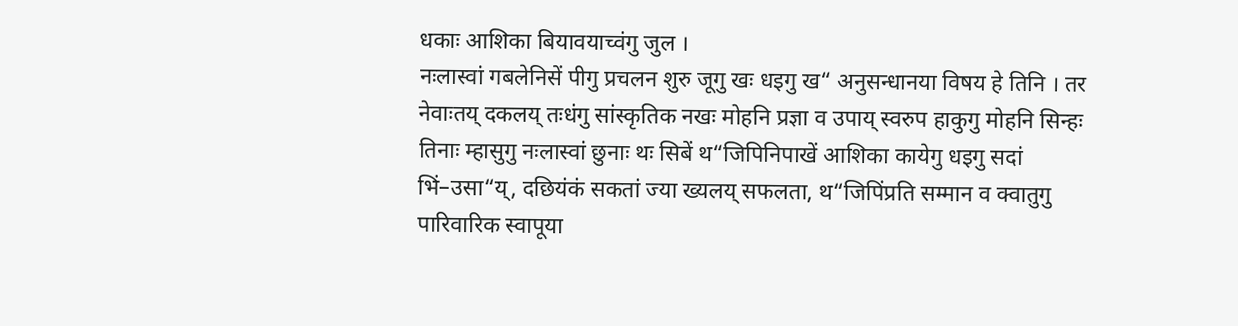धकाः आशिका बियावयाच्वंगु जुल ।
नःलास्वां गबलेनिसें पीगु प्रचलन शुरु जूगु खः धइगु ख“ अनुसन्धानया विषय हे तिनि । तर नेवाःतय् दकलय् तःधंगु सांस्कृतिक नखः मोहनि प्रज्ञा व उपाय् स्वरुप हाकुगु मोहनि सिन्हः तिनाः म्हासुगु नःलास्वां छुनाः थः सिबें थ“जिपिनिपाखें आशिका कायेगु धइगु सदां भिं–उसा“य्, दछियंकं सकतां ज्या ख्यलय् सफलता, थ“जिपिंप्रति सम्मान व क्वातुगु पारिवारिक स्वापूया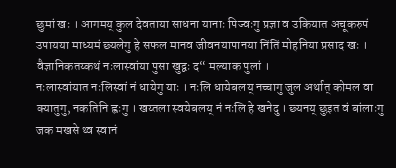छुमां खः । आगमय् कुल देवताया साधना यानाः पिज्वःगु प्रज्ञा व उकियात अचूकरुपं उपायया माध्यमं छ्यलेगु हे सफल मानव जीवनयापानया निंतिं मोहनिया प्रसाद खः । वैज्ञानिकतय्कथं नःलास्वांया पुसा खुद्वः द“ मल्याक पुलां ।
नःलास्वांयात नःलिस्वां नं धायेगु याः । नःलि धायेबलय् नच्चागु जुल अर्थात् कोमल वा क्यातुगु, नकतिनि ह्वःगु । खय्तला स्वयेबलय् नं नःलि हे खनेदु । छ्यनय् छुइत वं बांलाःगु जक मखसे थ्व स्वानं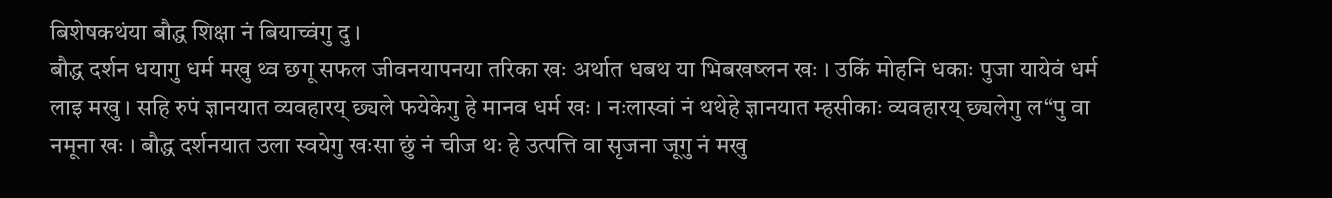बिशेषकथंया बौद्ध शिक्षा नं बियाच्वंगु दु ।
बौद्ध दर्शन धयागु धर्म मखु थ्व छगू सफल जीवनयापनया तरिका खः अर्थात धबथ या भिबखष्लन खः । उकिं मोहनि धकाः पुजा यायेवं धर्म लाइ मखु । सहि रुपं ज्ञानयात व्यवहारय् छ्यले फयेकेगु हे मानव धर्म खः । नःलास्वां नं थथेहे ज्ञानयात म्हसीकाः व्यवहारय् छ्यलेगु ल“पु वा नमूना खः । बौद्ध दर्शनयात उला स्वयेगु खःसा छुं नं चीज थः हे उत्पत्ति वा सृजना जूगु नं मखु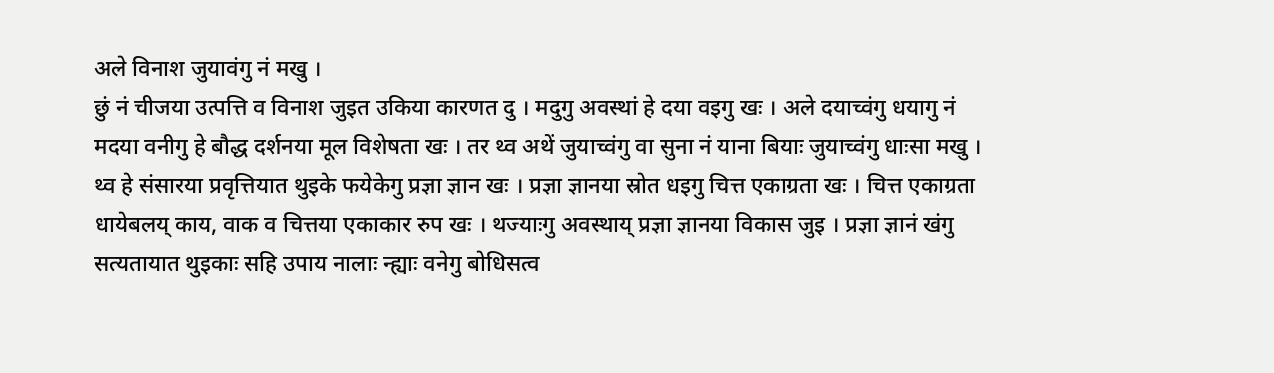अले विनाश जुयावंगु नं मखु ।
छुं नं चीजया उत्पत्ति व विनाश जुइत उकिया कारणत दु । मदुगु अवस्थां हे दया वइगु खः । अले दयाच्वंगु धयागु नं मदया वनीगु हे बौद्ध दर्शनया मूल विशेषता खः । तर थ्व अथें जुयाच्वंगु वा सुना नं याना बियाः जुयाच्वंगु धाःसा मखु । थ्व हे संसारया प्रवृत्तियात थुइके फयेकेगु प्रज्ञा ज्ञान खः । प्रज्ञा ज्ञानया स्रोत धइगु चित्त एकाग्रता खः । चित्त एकाग्रता धायेबलय् काय, वाक व चित्तया एकाकार रुप खः । थज्याःगु अवस्थाय् प्रज्ञा ज्ञानया विकास जुइ । प्रज्ञा ज्ञानं खंगु सत्यतायात थुइकाः सहि उपाय नालाः न्ह्याः वनेगु बोधिसत्व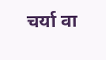चर्या वा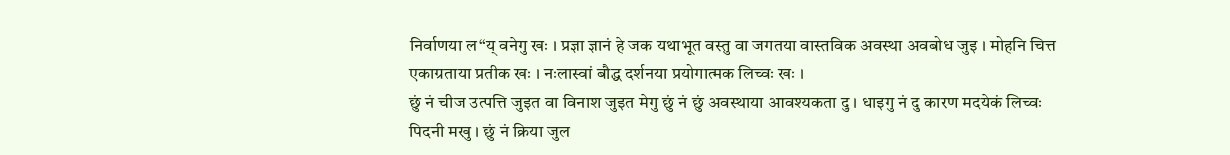निर्वाणया ल“य् वनेगु खः । प्रज्ञा ज्ञानं हे जक यथाभूत वस्तु वा जगतया वास्तविक अवस्था अवबोध जुइ । मोहनि चित्त एकाग्रताया प्रतीक खः । नःलास्वां बौद्ध दर्शनया प्रयोगात्मक लिच्वः खः ।
छुं नं चीज उत्पत्ति जुइत वा विनाश जुइत मेगु छुं नं छुं अवस्थाया आवश्यकता दु । धाइगु नं दु कारण मदयेकं लिच्वः पिदनी मखु । छुं नं क्रिया जुल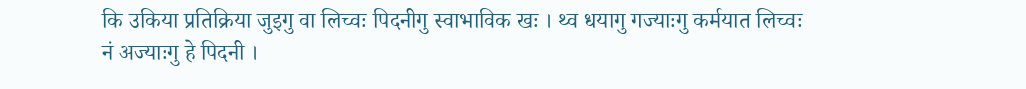कि उकिया प्रतिक्रिया जुइगु वा लिच्वः पिदनीगु स्वाभाविक खः । थ्व धयागु गज्याःगु कर्मयात लिच्वः नं अज्याःगु हे पिदनी ।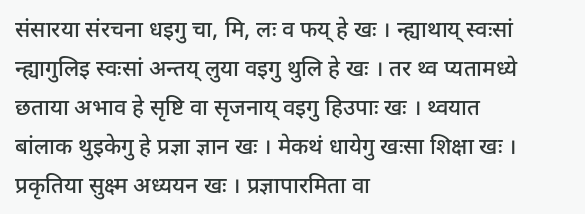संसारया संरचना धइगु चा, मि, लः व फय् हे खः । न्ह्याथाय् स्वःसां न्ह्यागुलिइ स्वःसां अन्तय् लुया वइगु थुलि हे खः । तर थ्व प्यतामध्ये छताया अभाव हे सृष्टि वा सृजनाय् वइगु हिउपाः खः । थ्वयात बांलाक थुइकेगु हे प्रज्ञा ज्ञान खः । मेकथं धायेगु खःसा शिक्षा खः । प्रकृतिया सुक्ष्म अध्ययन खः । प्रज्ञापारमिता वा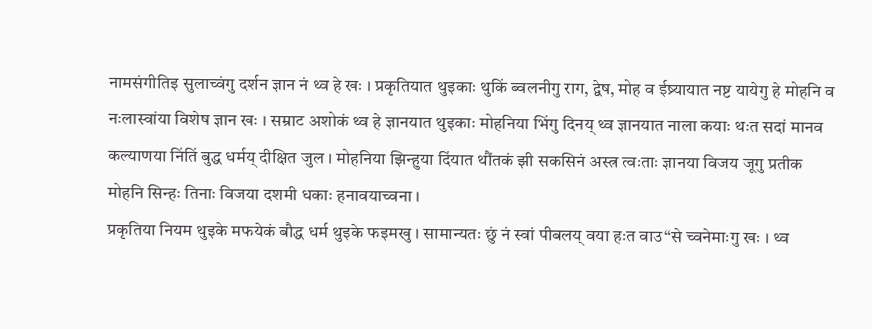नामसंगीतिइ सुलाच्वंगु दर्शन ज्ञान नं थ्व हे खः । प्रकृतियात थुइकाः थुकिं ब्वलनीगु राग, द्वेष, मोह व ईष्र्यायात नष्ट यायेगु हे मोहनि व नःलास्वांया विशेष ज्ञान खः । सम्राट अशोकं थ्व हे ज्ञानयात थुइकाः मोहनिया भिंगु दिनय् थ्व ज्ञानयात नाला कयाः थःत सदां मानव कल्याणया निंतिं बुद्ध धर्मय् दीक्षित जुल । मोहनिया झिन्हुया दिंयात थौंतकं झी सकसिनं अस्त्र त्वःताः ज्ञानया विजय जूगु प्रतीक मोहनि सिन्हः तिनाः विजया दशमी धकाः हनावयाच्वना ।
प्रकृतिया नियम थुइके मफयेकं बौद्ध धर्म थुइके फइमखु । सामान्यतः छुं नं स्वां पीबलय् वया हःत वाउ“से च्वनेमाःगु खः । थ्व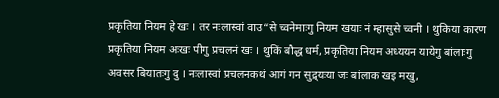प्रकृतिया नियम हे खः । तर नःलास्वां वाउ“से च्वनेमाःगु नियम खयाः नं म्हासुसे च्वनी । थुकिया कारण प्रकृतिया नियम अःखः पीगु प्रचलनं खः । थुकिं बौद्ध धर्म, प्रकृतिया नियम अध्ययन यायेगु बांलाःगु अवसर बियातःगु दु । नःलास्वां प्रचलनकथं आगं गन सुद्र्यःया जः बांलाक खइ मखु,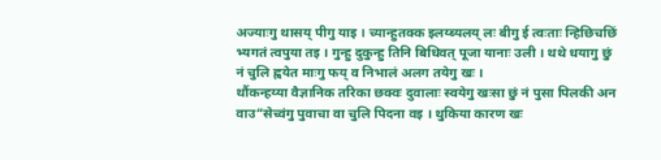अज्याःगु थासय् पीगु याइ । च्यान्हुतक्क इलय्ब्यलय् लः बीगु ई त्वःताः न्हिछिचछिं भ्यगतं त्वपुया तइ । गुन्हु दुकुन्हु तिनि बिधिवत् पूजा यानाः उली । थथे धयागु छुं नं चुलि ह्वयेत माःगु फय् व निभालं अलग तयेगु खः ।
थौंकन्हय्या वैज्ञानिक तरिका छक्वः दुवालाः स्वयेगु खःसा छुं नं पुसा पिलकी अन वाउ“सेच्वंगु पुवाचा वा चुलि पिदना वइ । थुकिया कारण खः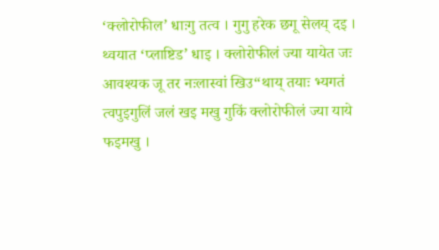‘क्लोरोफील’ धाःगु तत्व । गुगु हरेक छगू सेलय् दइ । थ्वयात ‘प्लाष्टिड’ धाइ । क्लोरोफीलं ज्या यायेत जः आवश्यक जू तर नःलास्वां खिउ“थाय् तयाः भ्यगतं त्वपुइगुलिं जलं खइ मखु गुकिं क्लोरोफीलं ज्या याये फइमखु ।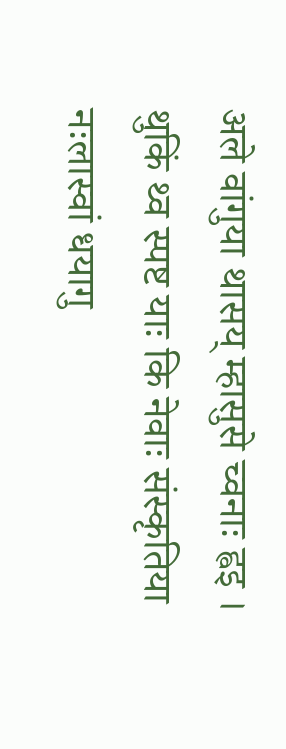अले वांगुया थासय् म्हासुसे च्वनाः ह्वइ ।
थुकिं थ्व स्पष्ट याः कि नेवाः संस्कृतिया नःलास्वां धयागु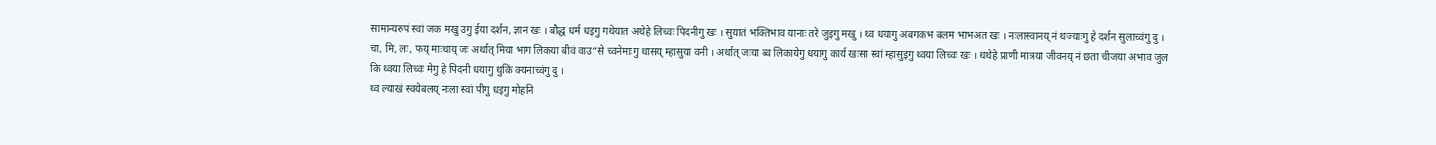सामान्यरुपं स्वां जक मखु उगु ईया दर्शन, ज्ञान खः । बौद्ध धर्म धइगु गथेयात अथेहे लिच्वः पिदनीगु खः । सुयातं भक्तिभाव यानाः तरे जुइगु मखु । थ्व धयागु अबगकभ बलम भाभअत खः । नःलास्वानय् नं थज्याःगु हे दर्शन सुलाच्वंगु दु । चा, मि, लः, फय् माःथाय् जः अर्थात् मिया भाग लिकया बीवं वाउ“से च्वनेमाःगु थासय् म्हासुया वनी । अर्थात् जःया ब्व लिकायेगु धयागु कार्य खःसा स्वां म्हासुइगु थ्वया लिच्वः खः । थथेहे प्राणी मात्रया जीवनय् नं छता चीजया अभाव जुल कि थ्वया लिच्वः मेगु हे पिदनी धयागु थुकिं क्यनाच्वंगु दु ।
थ्व ल्याखं स्वयेबलय् नःला स्वां पीगु धइगु मोहनि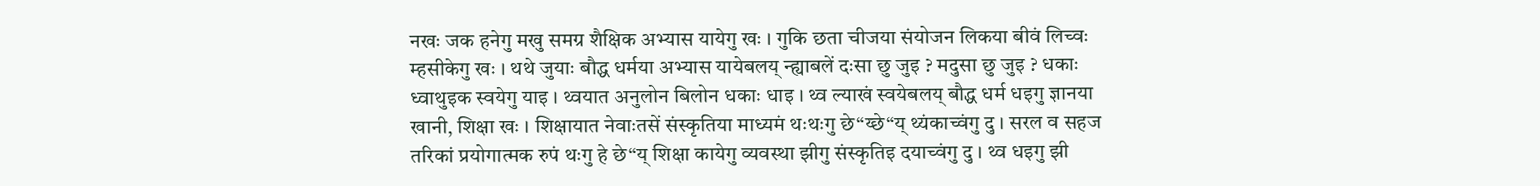नखः जक हनेगु मखु समग्र शैक्षिक अभ्यास यायेगु खः । गुकि छता चीजया संयोजन लिकया बीवं लिच्वः म्हसीकेगु खः । थथे जुयाः बौद्ध धर्मया अभ्यास यायेबलय् न्ह्याबलें दःसा छु जुइ ? मदुसा छु जुइ ? धकाः ध्वाथुइक स्वयेगु याइ । थ्वयात अनुलोन बिलोन धकाः धाइ । थ्व ल्याखं स्वयेबलय् बौद्ध धर्म धइगु ज्ञानया खानी, शिक्षा खः । शिक्षायात नेवाःतसें संस्कृतिया माध्यमं थःथःगु छे“य्छे“य् थ्यंकाच्वंगु दु । सरल व सहज तरिकां प्रयोगात्मक रुपं थःगु हे छे“य् शिक्षा कायेगु व्यवस्था झीगु संस्कृतिइ दयाच्वंगु दु । थ्व धइगु झी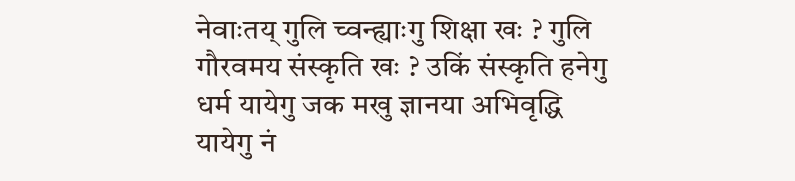नेवाःतय् गुलि च्वन्ह्याःगु शिक्षा खः ? गुलि गौरवमय संस्कृति खः ? उकिं संस्कृति हनेगु धर्म यायेगु जक मखु ज्ञानया अभिवृद्धि यायेगु नं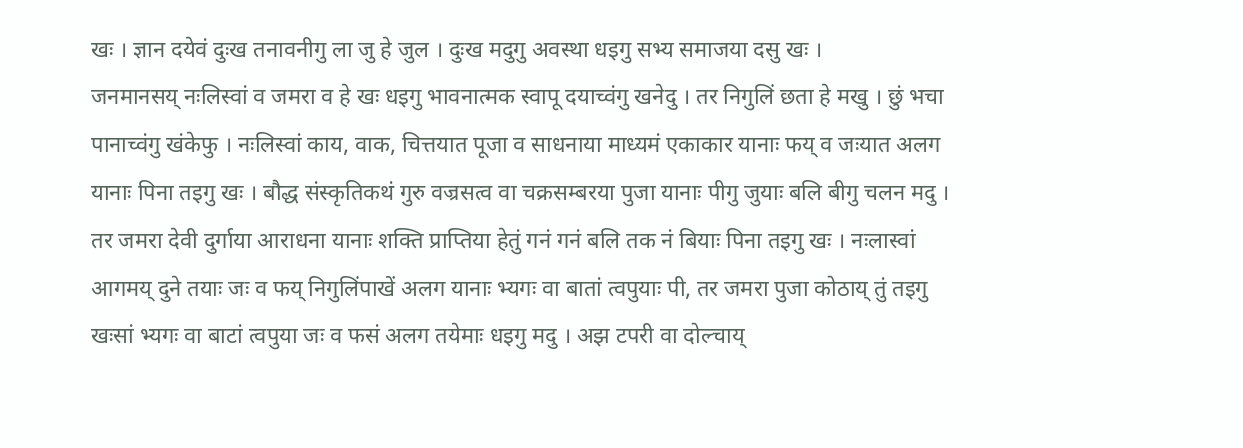खः । ज्ञान दयेवं दुःख तनावनीगु ला जु हे जुल । दुःख मदुगु अवस्था धइगु सभ्य समाजया दसु खः ।
जनमानसय् नःलिस्वां व जमरा व हे खः धइगु भावनात्मक स्वापू दयाच्वंगु खनेदु । तर निगुलिं छता हे मखु । छुं भचा पानाच्वंगु खंकेफु । नःलिस्वां काय, वाक, चित्तयात पूजा व साधनाया माध्यमं एकाकार यानाः फय् व जःयात अलग यानाः पिना तइगु खः । बौद्ध संस्कृतिकथं गुरु वज्रसत्व वा चक्रसम्बरया पुजा यानाः पीगु जुयाः बलि बीगु चलन मदु । तर जमरा देवी दुर्गाया आराधना यानाः शक्ति प्राप्तिया हेतुं गनं गनं बलि तक नं बियाः पिना तइगु खः । नःलास्वां आगमय् दुने तयाः जः व फय् निगुलिंपाखें अलग यानाः भ्यगः वा बातां त्वपुयाः पी, तर जमरा पुजा कोठाय् तुं तइगु खःसां भ्यगः वा बाटां त्वपुया जः व फसं अलग तयेमाः धइगु मदु । अझ टपरी वा दोल्चाय्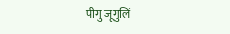पीगु जूगुलिं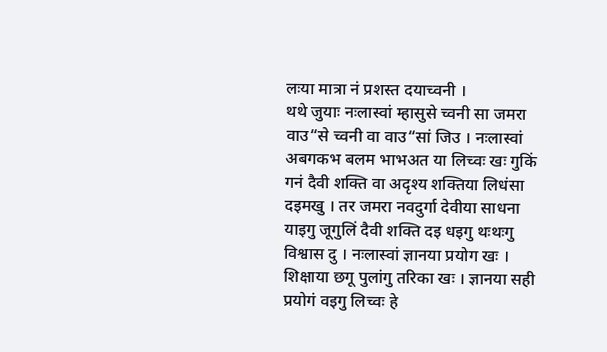लःया मात्रा नं प्रशस्त दयाच्वनी ।
थथे जुयाः नःलास्वां म्हासुसे च्वनी सा जमरा वाउ“से च्वनी वा वाउ“सां जिउ । नःलास्वां अबगकभ बलम भाभअत या लिच्वः खः गुकिं गनं दैवी शक्ति वा अदृश्य शक्तिया लिधंसा दइमखु । तर जमरा नवदुर्गा देवीया साधना याइगु जूगुलिं दैवी शक्ति दइ धइगु थःथःगु विश्वास दु । नःलास्वां ज्ञानया प्रयोग खः । शिक्षाया छगू पुलांगु तरिका खः । ज्ञानया सही प्रयोगं वइगु लिच्वः हे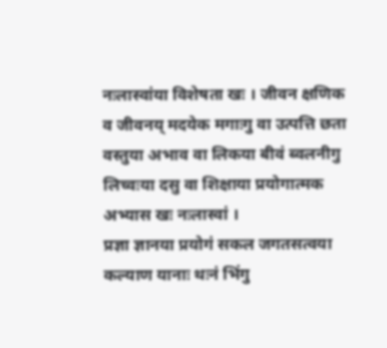नःलास्वांया विशेषता खः । जीवन क्षणिक व जीवनय् मदयेक मगाःगु वा उत्पत्ति छता वस्तुया अभाव वा लिकया बीवं ब्वलनीगु लिच्वःया दसु वा शिक्षाया प्रयोगात्मक अभ्यास खः नःलास्वां ।
प्रज्ञा ज्ञानया प्रयोगं सकल जगतसत्वया कल्याण यानाः थःनं भिंगु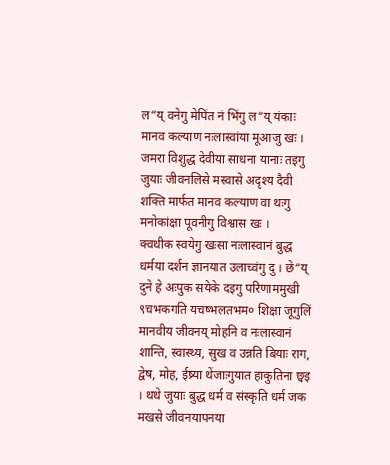ल“य् वनेगु मेपिंत नं भिंगु ल“य् यंकाः मानव कल्याण नःलास्वांया मूआजु खः । जमरा विशुद्ध देवीया साधना यानाः तइगु जुयाः जीवनलिसे मस्वासे अदृश्य दैवी शक्ति मार्फत मानव कल्याण वा थःगु मनोकांक्षा पूवनीगु विश्वास खः ।
क्वथीक स्वयेगु खःसा नःलास्वानं बुद्ध धर्मया दर्शन ज्ञानयात उलाच्वंगु दु । छे“य् दुने हे अःपुक सयेके दइगु परिणाममुखी ९चभकगति यचष्भलतभम० शिक्षा जूगुलिं मानवीय जीवनय् मोहनि व नःलास्वानं शान्ति, स्वास्थ्य, सुख व उन्नति बियाः राग, द्वेष, मोह, ईष्र्या थेंजाःगुयात हाकुतिना छ्वइ । थथे जुयाः बुद्ध धर्म व संस्कृति धर्म जक मखसे जीवनयापनया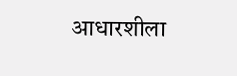आधारशीला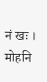नं खः ।
मोहनि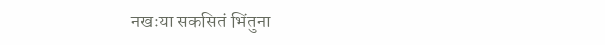नखःया सकसितं भिंतुना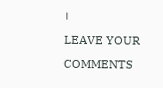।
LEAVE YOUR COMMENTS